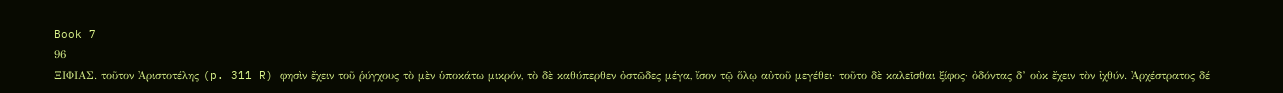Book 7
96
ΞΙΦΙΑΣ. τοῦτον Ἀριστοτέλης (p. 311 R) φησὶν ἔχειν τοῦ ῥύγχους τὸ μὲν ὑποκάτω μικρόν, τὸ δὲ καθύπερθεν ὀστῶδες μέγα, ἴσον τῷ ὅλῳ αὐτοῦ μεγέθει· τοῦτο δὲ καλεῖσθαι ξίφος· ὀδόντας δ’ οὐκ ἔχειν τὸν ἰχθύν. Ἀρχέστρατος δέ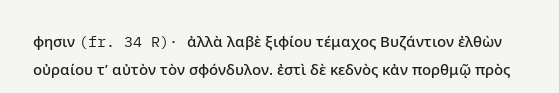φησιν (fr. 34 R)· ἀλλὰ λαβὲ ξιφίου τέμαχος Βυζάντιον ἐλθὼν οὐραίου τ’ αὐτὸν τὸν σφόνδυλον. ἐστὶ δὲ κεδνὸς κἀν πορθμῷ πρὸς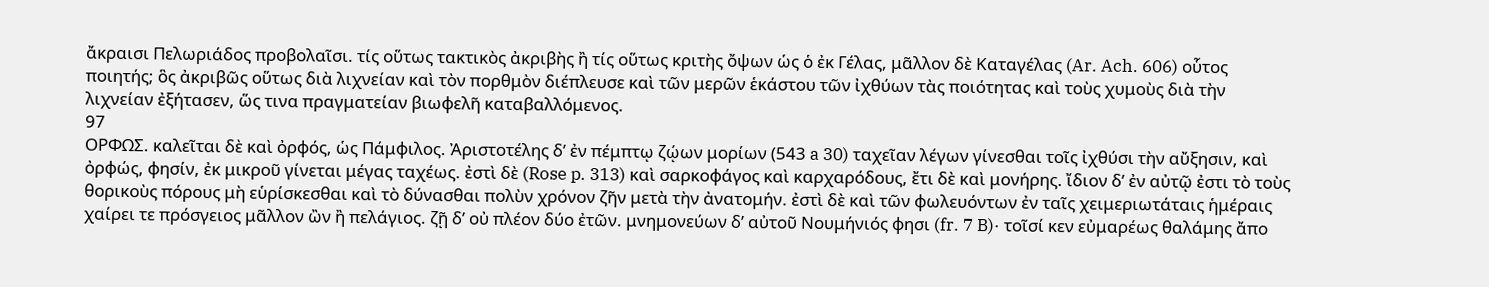ἄκραισι Πελωριάδος προβολαῖσι. τίς οὕτως τακτικὸς ἀκριβὴς ἢ τίς οὕτως κριτὴς ὄψων ὡς ὁ ἐκ Γέλας, μᾶλλον δὲ Καταγέλας (Ar. Ach. 606) οὗτος ποιητής; ὃς ἀκριβῶς οὕτως διὰ λιχνείαν καὶ τὸν πορθμὸν διέπλευσε καὶ τῶν μερῶν ἑκάστου τῶν ἰχθύων τὰς ποιότητας καὶ τοὺς χυμοὺς διὰ τὴν λιχνείαν ἐξήτασεν, ὥς τινα πραγματείαν βιωφελῆ καταβαλλόμενος.
97
ΟΡΦΩΣ. καλεῖται δὲ καὶ ὀρφός, ὡς Πάμφιλος. Ἀριστοτέλης δ’ ἐν πέμπτῳ ζῴων μορίων (543 a 30) ταχεῖαν λέγων γίνεσθαι τοῖς ἰχθύσι τὴν αὔξησιν, καὶ ὀρφώς, φησίν, ἐκ μικροῦ γίνεται μέγας ταχέως. ἐστὶ δὲ (Rose p. 313) καὶ σαρκοφάγος καὶ καρχαρόδους, ἔτι δὲ καὶ μονήρης. ἴδιον δ’ ἐν αὐτῷ ἐστι τὸ τοὺς θορικοὺς πόρους μὴ εὑρίσκεσθαι καὶ τὸ δύνασθαι πολὺν χρόνον ζῆν μετὰ τὴν ἀνατομήν. ἐστὶ δὲ καὶ τῶν φωλευόντων ἐν ταῖς χειμεριωτάταις ἡμέραις χαίρει τε πρόσγειος μᾶλλον ὢν ἢ πελάγιος. ζῇ δ’ οὐ πλέον δύο ἐτῶν. μνημονεύων δ’ αὐτοῦ Νουμήνιός φησι (fr. 7 B)· τοῖσί κεν εὐμαρέως θαλάμης ἄπο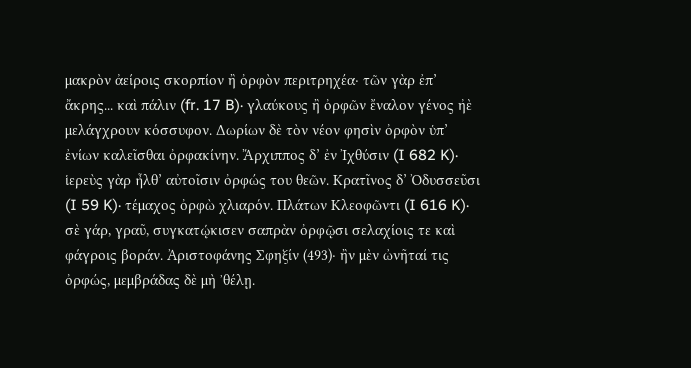μακρὸν ἀείροις σκορπίον ἢ ὀρφὸν περιτρηχέα· τῶν γὰρ ἐπ’ ἄκρης... καὶ πάλιν (fr. 17 B)· γλαύκους ἢ ὀρφῶν ἔναλον γένος ἠὲ μελάγχρουν κόσσυφον. Δωρίων δὲ τὸν νέον φησὶν ὀρφὸν ὑπ’ ἐνίων καλεῖσθαι ὀρφακίνην. Ἄρχιππος δ’ ἐν Ἰχθύσιν (I 682 K)· ἱερεὺς γὰρ ἦλθ’ αὐτοῖσιν ὀρφώς του θεῶν. Κρατῖνος δ’ Ὀδυσσεῦσι (I 59 K)· τέμαχος ὀρφὼ χλιαρόν. Πλάτων Κλεοφῶντι (I 616 K)· σὲ γάρ, γραῦ, συγκατῴκισεν σαπρὰν ὀρφῷσι σελαχίοις τε καὶ φάγροις βοράν. Ἀριστοφάνης Σφηξίν (493)· ἢν μὲν ὠνῆταί τις ὀρφώς, μεμβράδας δὲ μὴ ᾽θέλῃ.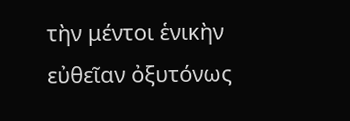τὴν μέντοι ἑνικὴν εὐθεῖαν ὀξυτόνως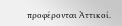προφέρονται Ἀττικοί.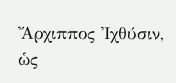Ἄρχιππος Ἰχθύσιν, ὡς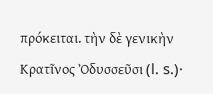πρόκειται. τὴν δὲ γενικὴν Κρατῖνος Ὀδυσσεῦσι (l. s.)·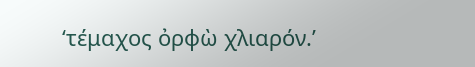‘τέμαχος ὀρφὼ χλιαρόν.’